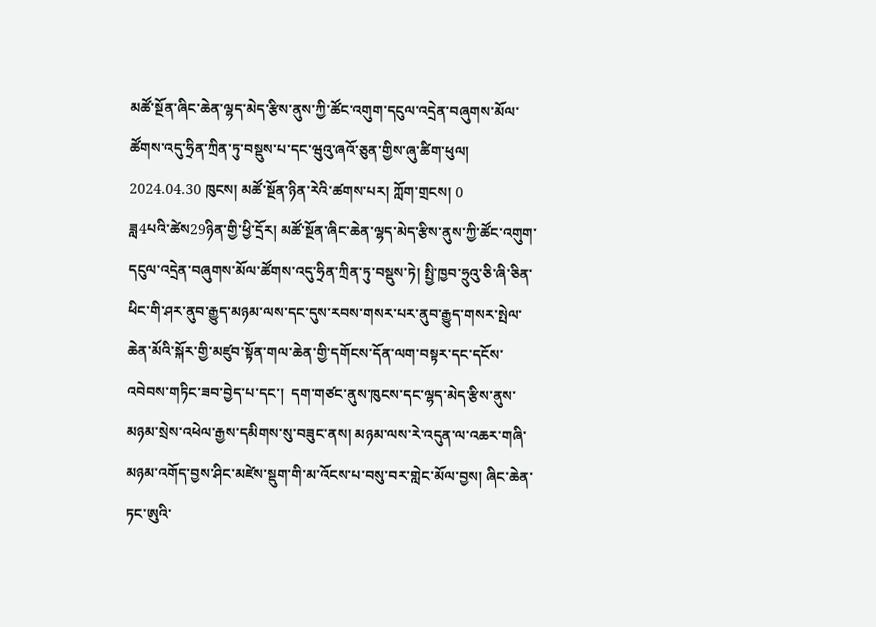མཚོ་སྔོན་ཞིང་ཆེན་ལྷད་མེད་རྩིས་ནུས་ཀྱི་ཚོང་འགུག་དངུལ་འདྲེན་བཞུགས་མོལ་ཚོགས་འདུ་ཧྲིན་ཀྲིན་ཏུ་བསྡུས་པ་དང་ཝུའུ་ཞའོ་ཅུན་གྱིས་ཞུ་ཚིག་ཕུལ།
2024.04.30 ཁུངས། མཚོ་སྔོན་ཉིན་རེའི་ཚགས་པར། ཀློག་གྲངས། 0
ཟླ4པའི་ཚེས29ཉིན་གྱི་ཕྱི་དྲོར། མཚོ་སྔོན་ཞིང་ཆེན་ལྷད་མེད་རྩིས་ནུས་ཀྱི་ཚོང་འགུག་དངུལ་འདྲེན་བཞུགས་མོལ་ཚོགས་འདུ་ཧྲིན་ཀྲིན་ཏུ་བསྡུས་ཏེ། སྤྱི་ཁྱབ་ཧྲུའུ་ཅི་ཞི་ཅིན་ཕིང་གི་ཤར་ནུབ་རྒྱུད་མཉམ་ལས་དང་དུས་རབས་གསར་པར་ནུབ་རྒྱུད་གསར་སྤེལ་ཆེན་མོའི་སྐོར་གྱི་མཛུབ་སྟོན་གལ་ཆེན་གྱི་དགོངས་དོན་ལག་བསྟར་དང་དངོས་འབེབས་གཏིང་ཟབ་བྱེད་པ་དང་།  དག་གཙང་ནུས་ཁུངས་དང་ལྷད་མེད་རྩིས་ནུས་མཉམ་སྲེས་འཕེལ་རྒྱས་དམིགས་སུ་བཟུང་ནས། མཉམ་ལས་རེ་འདུན་ལ་འཆར་གཞི་མཉམ་འགོད་བྱས་ཤིང་མཛེས་སྡུག་གི་མ་འོངས་པ་བསུ་བར་གླེང་མོལ་བྱས། ཞིང་ཆེན་ཏང་ཨུའི་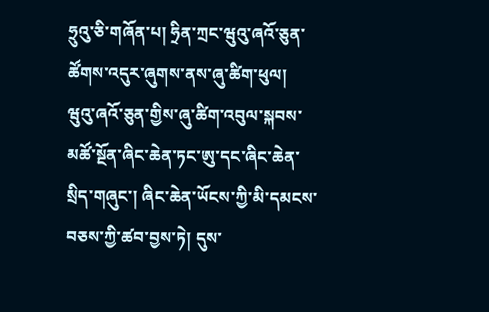ཧྲུའུ་ཅི་གཞོན་པ། ཧྲིན་ཀྲང་ཝུའུ་ཞའོ་ཅུན་ཚོགས་འདུར་ཞུགས་ནས་ཞུ་ཚིག་ཕུལ།
ཝུའུ་ཞའོ་ཅུན་གྱིས་ཞུ་ཚིག་འབུལ་སྐབས་མཚོ་སྔོན་ཞིང་ཆེན་ཏང་ཨུ་དང་ཞིང་ཆེན་སྲིད་གཞུང་། ཞིང་ཆེན་ཡོངས་ཀྱི་མི་དམངས་བཅས་ཀྱི་ཚབ་བྱས་ཏེ། དུས་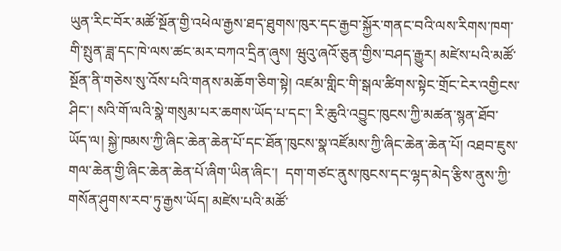ཡུན་རིང་བོར་མཚོ་སྔོན་གྱི་འཕེལ་རྒྱས་ཐད་ཐུགས་ཁུར་དང་རྒྱབ་སྐྱོར་གནང་བའི་ལས་རིགས་ཁག་གི་སྤུན་ཟླ་དང་ཁེ་ལས་ཚང་མར་བཀའ་དྲིན་ཞུས། ཝུའུ་ཞའོ་ཅུན་གྱིས་བཤད་རྒྱུར། མཛེས་པའི་མཚོ་སྔོན་ནི་གཅེས་སུ་འོས་པའི་གནས་མཆོག་ཅིག་སྟེ། འཛམ་གླིང་གི་སྒལ་ཚིགས་སྟེང་གྲོང་ངེར་འགྱིངས་ཤིང་། སའི་གོ་ལའི་སྣེ་གསུམ་པར་ཆགས་ཡོད་པ་དང་། རི་ཆུའི་འབྱུང་ཁུངས་ཀྱི་མཚན་སྙན་ཐོབ་ཡོད་ལ། སྐྱེ་ཁམས་ཀྱི་ཞིང་ཆེན་ཆེན་པོ་དང་ཐོན་ཁུངས་སྣ་འཛོམས་ཀྱི་ཞིང་ཆེན་ཆེན་པོ། འཐབ་ཇུས་གལ་ཆེན་གྱི་ཞིང་ཆེན་ཆེན་པོ་ཞིག་ཡིན་ཞིང་།  དག་གཙང་ནུས་ཁུངས་དང་ལྷད་མེད་རྩིས་ནུས་ཀྱི་གསོན་ཤུགས་རབ་ཏུ་རྒྱས་ཡོད། མཛེས་པའི་མཚོ་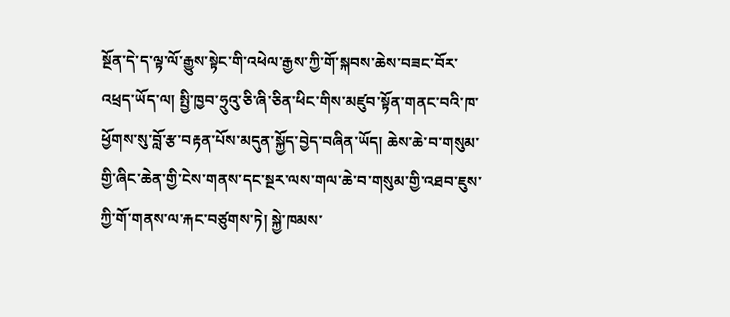སྔོན་དེ་ད་ལྟ་ལོ་རྒྱུས་སྟེང་གི་འཕེལ་རྒྱས་ཀྱི་གོ་སྐབས་ཆེས་བཟང་བོར་འཕྲད་ཡོད་ལ། སྤྱི་ཁྱབ་ཧྲུའུ་ཅི་ཞི་ཅིན་ཕིང་གིས་མཛུབ་སྟོན་གནང་བའི་ཁ་ཕྱོགས་སུ་བློ་རྩ་བརྟན་པོས་མདུན་སྐྱོད་བྱེད་བཞིན་ཡོད། ཆེས་ཆེ་བ་གསུམ་གྱི་ཞིང་ཆེན་གྱི་ངེས་གནས་དང་སྔར་ལས་གལ་ཆེ་བ་གསུམ་གྱི་འཐབ་ཇུས་ཀྱི་གོ་གནས་ལ་རྐང་བཙུགས་ཏེ། སྐྱེ་ཁམས་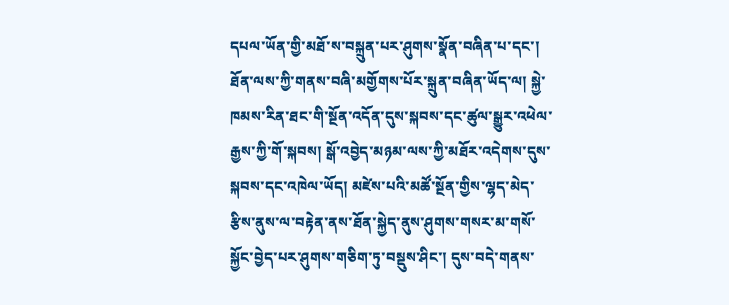དཔལ་ཡོན་གྱི་མཐོ་ས་བསྐྲུན་པར་ཤུགས་སྣོན་བཞིན་པ་དང་། ཐོན་ལས་ཀྱི་གནས་བཞི་མགྱོགས་པོར་སྐྲུན་བཞིན་ཡོད་ལ། སྐྱེ་ཁམས་རིན་ཐང་གི་སྔོན་འདོན་དུས་སྐབས་དང་ཚུལ་སྒྱུར་འཕེལ་རྒྱས་ཀྱི་གོ་སྐབས། སྒོ་འབྱེད་མཉམ་ལས་ཀྱི་མཐོར་འདེགས་དུས་སྐབས་དང་འཁེལ་ཡོད། མཛེས་པའི་མཚོ་སྔོན་གྱིས་ལྷད་མེད་རྩིས་ནུས་ལ་བརྟེན་ནས་ཐོན་སྐྱེད་ནུས་ཤུགས་གསར་མ་གསོ་སྐྱོང་བྱེད་པར་ཤུགས་གཅིག་ཏུ་བསྡུས་ཤིང་། དུས་བདེ་གནས་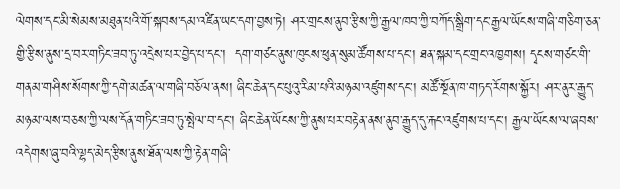ལེགས་དང་མི་སེམས་མཐུན་པའི་གོ་སྐབས་དམ་འཛིན་ཡང་དག་བྱས་ཏེ། ཤར་གྲངས་ནུབ་རྩིས་ཀྱི་རྒྱལ་ཁབ་ཀྱི་བཀོད་སྒྲིག་དང་རྒྱལ་ཡོངས་གཞི་གཅིག་ཅན་གྱི་རྩིས་ནུས་དྲ་བར་གཏིང་ཟབ་ཏུ་འདྲེས་པར་བྱེད་པ་དང་།  དག་གཙང་ནུས་ཁུངས་ཕུན་སུམ་ཚོགས་པ་དང་། ཐན་སྐམ་དང་གྲང་འཁྱགས། དྭངས་གཙང་གི་གནམ་གཤིས་སོགས་ཀྱི་དགེ་མཚན་ལ་གཞི་བཅོལ་ནས། ཞིང་ཆེན་དང་པུའུ་རིམ་པའི་མཉམ་འཛུགས་དང་། མཚོ་སྔོན་ཁ་གཏད་རོགས་སྐྱོར། ཤར་ནུར་རྒྱུད་མཉམ་ལས་བཅས་ཀྱི་ལས་དོན་གཏིང་ཟབ་ཏུ་སྤེལ་བ་དང་། ཞིང་ཆེན་ཡོངས་ཀྱི་ནུས་པར་བརྟེན་ནས་ནུབ་རྒྱུད་དུ་རྐང་འཛུགས་པ་དང་། རྒྱལ་ཡོངས་ལ་ཞབས་འདེགས་ཞུ་བའི་ལྷད་མེད་རྩིས་ནུས་ཐོན་ལས་ཀྱི་རྟེན་གཞི་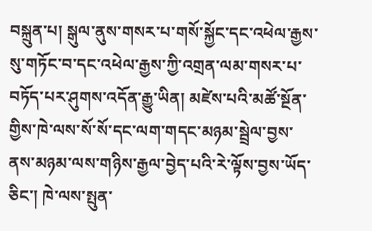བསྐྲུན་པ། སྒུལ་ནུས་གསར་པ་གསོ་སྐྱོང་དང་འཕེལ་རྒྱས་སུ་གཏོང་བ་དང་འཕེལ་རྒྱས་ཀྱི་འགྲན་ལམ་གསར་པ་བཏོད་པར་ཤུགས་འདོན་རྒྱུ་ཡིན། མཛེས་པའི་མཚོ་སྔོན་གྱིས་ཁེ་ལས་སོ་སོ་དང་ལག་གདང་མཉམ་སྦྲེལ་བྱས་ནས་མཉམ་ལས་གཉིས་རྒྱལ་བྱེད་པའི་རེ་ལྟོས་བྱས་ཡོད་ཅིང་། ཁེ་ལས་སྤུན་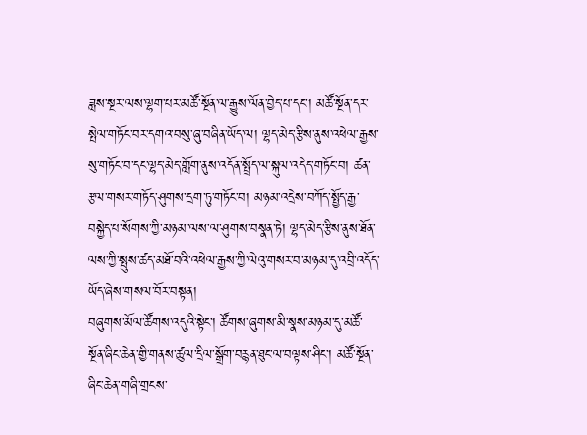ཟླས་སྔར་ལས་ལྷག་པར་མཚོ་སྔོན་ལ་རྒྱུས་ལོན་བྱེད་པ་དང་། མཚོ་སྔོན་དར་སྤེལ་གཏོང་བར་དགའ་བསུ་ཞུ་བཞིན་ཡོད་ལ། ལྷད་མེད་རྩིས་ནུས་འཕེལ་རྒྱས་སུ་གཏོང་བ་དང་ལྷད་མེད་གློག་ནུས་འདོན་སྤྲོད་ལ་སྐུལ་འདེད་གཏོང་བ། ཚན་རྩལ་གསར་གཏོད་ཤུགས་དྲག་ཏུ་གཏོང་བ། མཉམ་འདྲེས་བཀོད་སྤྱོད་རྒྱ་བསྐྱེད་པ་སོགས་ཀྱི་མཉམ་ལས་ལ་ཤུགས་བསྣན་ཏེ། ལྷད་མེད་རྩིས་ནུས་ཐོན་ལས་ཀྱི་སྤུས་ཚད་མཐོ་བའི་འཕེལ་རྒྱས་ཀྱི་ལེའུ་གསར་བ་མཉམ་དུ་འབྲི་འདོད་ཡོད་ཞེས་གསལ་བོར་བསྟན།
བཞུགས་མོལ་ཚོགས་འདུའི་སྟེང་། ཚོགས་ཞུགས་མི་སྣས་མཉམ་དུ་མཚོ་སྔོན་ཞིང་ཆེན་གྱི་གནས་ཚུལ་དྲིལ་སྒྲོག་བརྙན་ཐུང་ལ་བལྟས་ཤིང་། མཚོ་སྔོན་ཞིང་ཆེན་གཞི་གྲངས་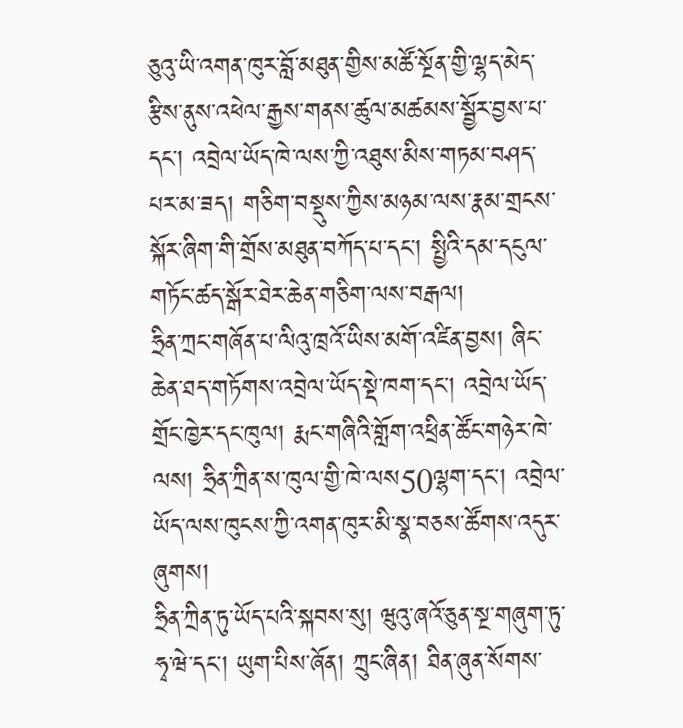ཅུའུ་ཡི་འགན་ཁུར་བློ་མཐུན་གྱིས་མཚོ་སྔོན་གྱི་ལྷད་མེད་རྩིས་ནུས་འཕེལ་རྒྱས་གནས་ཚུལ་མཚམས་སྦྱོར་བྱས་པ་དང་། འབྲེལ་ཡོད་ཁེ་ལས་ཀྱི་འཐུས་མིས་གཏམ་བཤད་པར་མ་ཟད། གཅིག་བསྡུས་ཀྱིས་མཉམ་ལས་རྣམ་གྲངས་སྐོར་ཞིག་གི་གྲོས་མཐུན་བཀོད་པ་དང་། སྤྱིའི་དམ་དངུལ་གཏོང་ཚད་སྒོར་ཐེར་ཆེན་གཅིག་ལས་བརྒལ།
ཧྲིན་ཀྲང་གཞོན་པ་ལིའུ་ཁྲའོ་ཡིས་མགོ་འཛིན་བྱས། ཞིང་ཆེན་ཐད་གཏོགས་འབྲེལ་ཡོད་སྡེ་ཁག་དང་། འབྲེལ་ཡོད་གྲོང་ཁྱེར་དང་ཁུལ། རྨང་གཞིའི་གློག་འཕྲིན་ཚོང་གཉེར་ཁེ་ལས། ཧྲིན་ཀྲིན་ས་ཁུལ་གྱི་ཁེ་ལས50ལྷག་དང་། འབྲེལ་ཡོད་ལས་ཁུངས་ཀྱི་འགན་ཁུར་མི་སྣ་བཅས་ཚོགས་འདུར་ཞུགས།
ཧྲིན་ཀྲིན་ཏུ་ཡོད་པའི་སྐབས་སུ། ཝུའུ་ཞའོ་ཅུན་སྔ་གཞུག་ཏུ་ཧྭ་ཝེ་དང་། ཡུག་པིས་ཞོན། ཀྲུང་ཞིན། ཐིན་ཞུན་སོགས་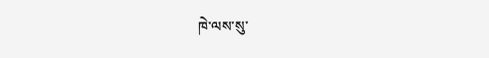ཁེ་ལས་སུ་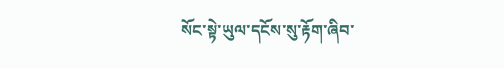སོང་སྟེ་ཡུལ་དངོས་སུ་རྟོག་ཞིབ་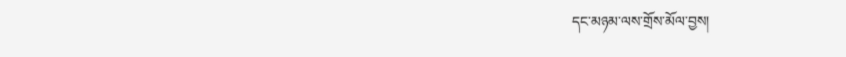དང་མཉམ་ལས་གྲོས་མོལ་བྱས།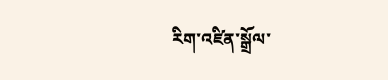རིག་འཛིན་སྒྲོལ་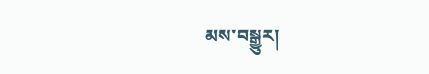མས་བསྒྱུར།